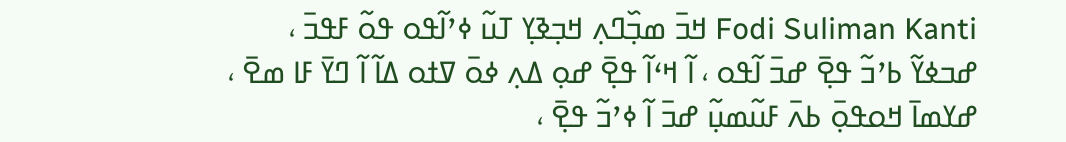Fodi Suliman Kanti ߞߏ߫ ߘߏ߲߰ߣߍ߲ ߞߏ߲ߢߌ߲ ߠߎ߬ ߦߴߊ߬ߟߋ ߟߋ߬ ߓߟߏ߫ ، ߝߏߦߌ߬ ߕߴߏ߬ ߟߐ߲߫ ߝߏ߫ ߊ߬ߟߋ ، ߊ߬ ߞߵߊ߬ ߟߐ߲߫ ߝߋ߲ ߡߍ߲ ߦߋ߫ ߜߙߋ ߡߊ߬ ߊ߬ ߣߌ߫ ߓߊ ߘߐ߫ ، ߝߌߘߊ߫ ߞߋߟߋ߲߫ ߕߍ߫ ߓߎ߬ߘߎ߲߬ ߝߏ߫ ߊ߬ ߦߴߏ߬ ߟߐ߲߫ ،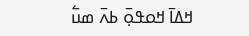ߞߡߊ߫ ߞߋߟߋ߲߫ ߕߍ߫ ߘߎ߱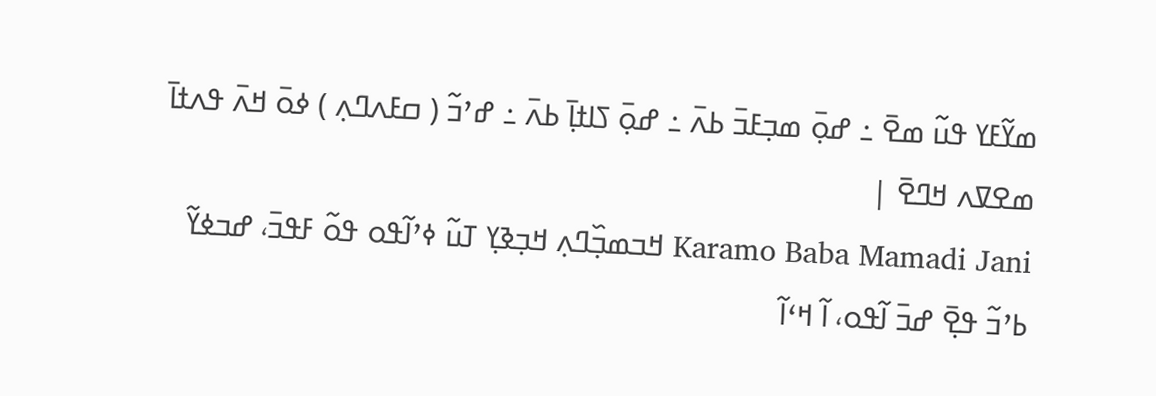ߘߌ߬ߓߌ ߟߎ߬ ߘߐ߫ ߸ ߝߋ߲߫ ߘߏ߲ߓߏ߫ ߕߍ߫ ߸ ߝߋ߲߫ ߖߊߙߊ߲߫ ߕߍ߫ ߸ ߝߴߏ߬ ( ߛߓߍߣߍ߲ ) ߦߋ߫ ߞߍ߫ ߟߍߙߊ߫ ߘߐߜߍ ߞߣߐ߫ |
Karamo Baba Mamadi Jani ߞߏߘߏ߲߰ߣߍ߲ ߞߏ߲ߢߌ߲ ߠߎ߬ ߦߴߊ߬ߟߋ ߟߋ߬ ߓߟߏ߫، ߝߏߦߌ߬ ߕߴߏ߬ ߟߐ߲߫ ߝߏ߫ ߊ߬ߟߋ، ߊ߬ ߞߵߊ߬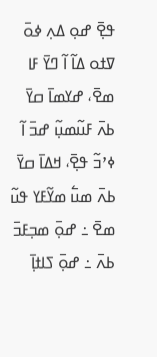ߟߐ߲߫ ߝߋ߲ ߡߍ߲ ߦߋ߫ ߜߙߋ ߡߊ߬ ߊ߬ ߣߌ߫ ߓߊ ߘߐ߫، ߝߌߘߊ߫ ߛߌ߫ ߕߍ߫ ߓߎ߬ߘߎ߲߬ ߝߏ߫ ߊ߬ ߦߴߏ߬ ߟߐ߲߫، ߞߡߊ߫ ߛߌ߫ ߕߍ߫ ߘߎ߱ ߘߌ߬ߓߌ ߟߎ߬ ߘߐ߫ ߸ ߝߋ߲߫ ߘߏ߲ߓߏ߫ ߕߍ߫ ߸ ߝߋ߲߫ ߖߊߙߊ߲߫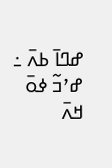ߝߣߊ߫ ߕߍ߫ ߸ ߝߴߏ߬ ߦߋ߫ ߞߍ߫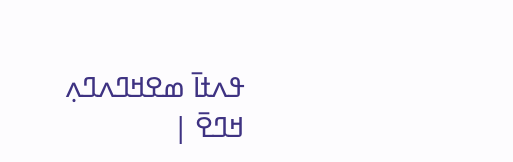ߟߍߙߊ߫ ߘߐߞߣߍߣߍ߲ ߞߣߐ߫ |